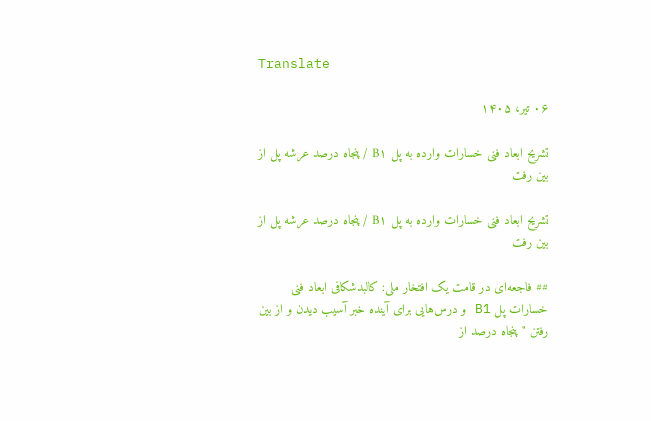Translate

۰۶ تیر، ۱۴۰۵

تشریح ابعاد فنی خسارات وارده به پل B۱ / پنجاه درصد عرشه پل از بین رفت

تشریح ابعاد فنی خسارات وارده به پل B۱ / پنجاه درصد عرشه پل از بین رفت

## فاجعه‌ای در قامت یک افتخار ملی: کالبدشکافی ابعاد فنی خسارات پل B1 و درس‌هایی برای آینده خبر آسیب دیدن و از بین رفتن "پنجاه درصد از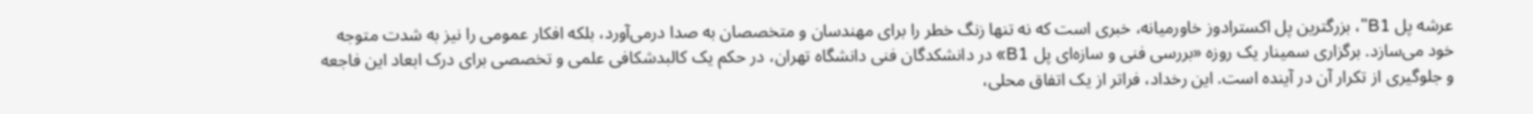عرشه پل B1"، بزرگترین پل اکسترادوز خاورمیانه، خبری است که نه تنها زنگ خطر را برای مهندسان و متخصصان به صدا درمی‌آورد، بلکه افکار عمومی را نیز به شدت متوجه خود می‌سازد. برگزاری سمینار یک روزه «بررسی فنی و سازه‌ای پل B1» در دانشکدگان فنی دانشگاه تهران، در حکم یک کالبدشکافی علمی و تخصصی برای درک ابعاد این فاجعه و جلوگیری از تکرار آن در آینده است. این رخداد، فراتر از یک اتفاق محلی،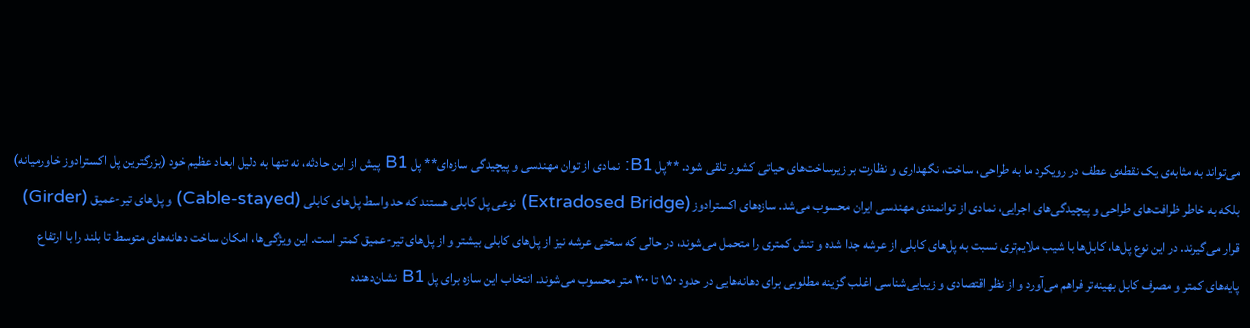می‌تواند به مثابه‌ی یک نقطه‌ی عطف در رویکرد ما به طراحی، ساخت، نگهداری و نظارت بر زیرساخت‌های حیاتی کشور تلقی شود. **پل B1: نمادی از توان مهندسی و پیچیدگی سازه‌ای** پل B1 پیش از این حادثه، نه تنها به دلیل ابعاد عظیم خود (بزرگترین پل اکسترادوز خاورمیانه) بلکه به خاطر ظرافت‌های طراحی و پیچیدگی‌های اجرایی، نمادی از توانمندی مهندسی ایران محسوب می‌شد. سازه‌های اکسترادوز (Extradosed Bridge) نوعی پل کابلی هستند که حد واسط پل‌های کابلی (Cable-stayed) و پل‌های تیر-عمیق (Girder) قرار می‌گیرند. در این نوع پل‌ها، کابل‌ها با شیب ملایم‌تری نسبت به پل‌های کابلی از عرشه جدا شده و تنش کمتری را متحمل می‌شوند، در حالی که سختی عرشه نیز از پل‌های کابلی بیشتر و از پل‌های تیر-عمیق کمتر است. این ویژگی‌ها، امکان ساخت دهانه‌های متوسط تا بلند را با ارتفاع پایه‌های کمتر و مصرف کابل بهینه‌تر فراهم می‌آورد و از نظر اقتصادی و زیبایی‌شناسی اغلب گزینه مطلوبی برای دهانه‌هایی در حدود ۱۵۰ تا ۳۰۰ متر محسوب می‌شوند. انتخاب این سازه برای پل B1 نشان‌دهنده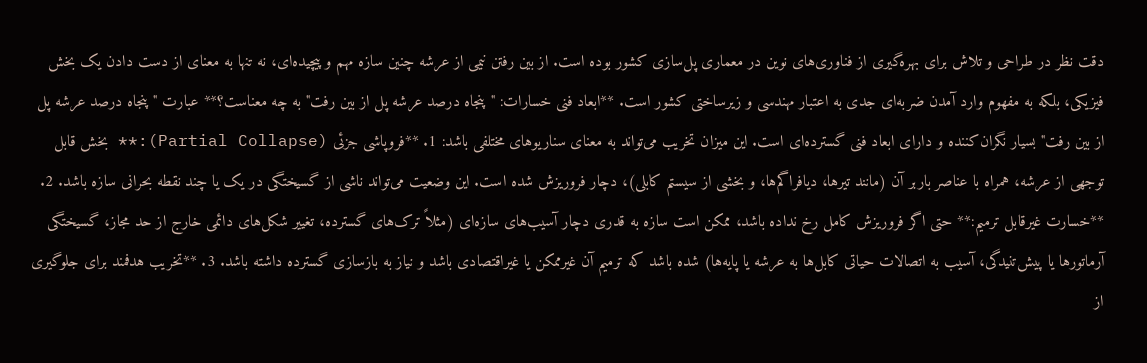دقت نظر در طراحی و تلاش برای بهره‌گیری از فناوری‌های نوین در معماری پل‌سازی کشور بوده است. از بین رفتن نیمی از عرشه چنین سازه مهم و پیچیده‌ای، نه تنها به معنای از دست دادن یک بخش فیزیکی، بلکه به مفهوم وارد آمدن ضربه‌ای جدی به اعتبار مهندسی و زیرساختی کشور است. **ابعاد فنی خسارات: "پنجاه درصد عرشه پل از بین رفت" به چه معناست؟** عبارت "پنجاه درصد عرشه پل از بین رفت" بسیار نگران‌کننده و دارای ابعاد فنی گسترده‌ای است. این میزان تخریب می‌تواند به معنای سناریوهای مختلفی باشد: 1. **فروپاشی جزئی (Partial Collapse):** بخش قابل توجهی از عرشه، همراه با عناصر باربر آن (مانند تیرها، دیافراگم‌ها، و بخشی از سیستم کابلی)، دچار فروریزش شده است. این وضعیت می‌تواند ناشی از گسیختگی در یک یا چند نقطه بحرانی سازه باشد. 2. **خسارت غیرقابل ترمیم:** حتی اگر فروریزش کامل رخ نداده باشد، ممکن است سازه به قدری دچار آسیب‌های سازه‌ای (مثلاً ترک‌های گسترده، تغییر شکل‌های دائمی خارج از حد مجاز، گسیختگی آرماتورها یا پیش‌تنیدگی، آسیب به اتصالات حیاتی کابل‌ها به عرشه یا پایه‌ها) شده باشد که ترمیم آن غیرممکن یا غیراقتصادی باشد و نیاز به بازسازی گسترده داشته باشد. 3. **تخریب هدفمند برای جلوگیری از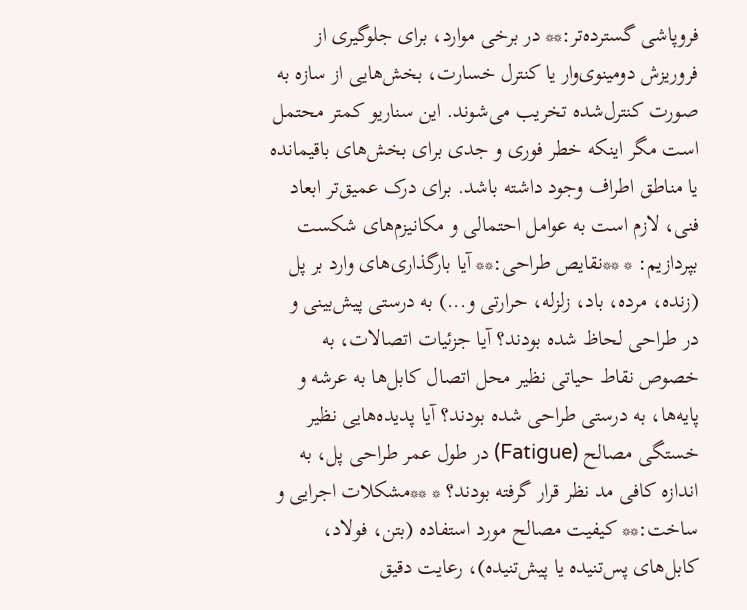فروپاشی گسترده‌تر:** در برخی موارد، برای جلوگیری از فروریزش دومینوی‌وار یا کنترل خسارت، بخش‌هایی از سازه به صورت کنترل‌شده تخریب می‌شوند. این سناریو کمتر محتمل است مگر اینکه خطر فوری و جدی برای بخش‌های باقیمانده یا مناطق اطراف وجود داشته باشد. برای درک عمیق‌تر ابعاد فنی، لازم است به عوامل احتمالی و مکانیزم‌های شکست بپردازیم: * **نقایص طراحی:** آیا بارگذاری‌های وارد بر پل (زنده، مرده، باد، زلزله، حرارتی و...) به درستی پیش‌بینی و در طراحی لحاظ شده بودند؟ آیا جزئیات اتصالات، به خصوص نقاط حیاتی نظیر محل اتصال کابل‌ها به عرشه و پایه‌ها، به درستی طراحی شده بودند؟ آیا پدیده‌هایی نظیر خستگی مصالح (Fatigue) در طول عمر طراحی پل، به اندازه کافی مد نظر قرار گرفته بودند؟ * **مشکلات اجرایی و ساخت:** کیفیت مصالح مورد استفاده (بتن، فولاد، کابل‌های پس‌تنیده یا پیش‌تنیده)، رعایت دقیق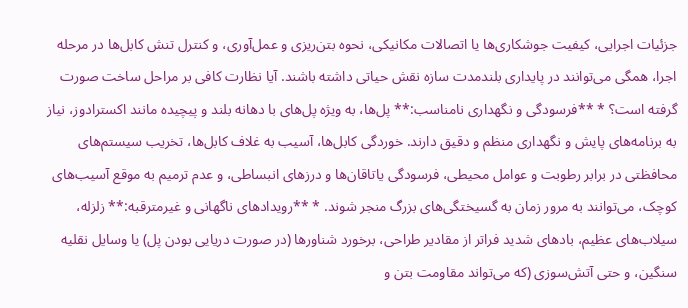جزئیات اجرایی، کیفیت جوشکاری‌ها یا اتصالات مکانیکی، نحوه بتن‌ریزی و عمل‌آوری، و کنترل تنش کابل‌ها در مرحله اجرا، همگی می‌توانند در پایداری بلندمدت سازه نقش حیاتی داشته باشند. آیا نظارت کافی بر مراحل ساخت صورت گرفته است؟ * **فرسودگی و نگهداری نامناسب:** پل‌ها، به ویژه پل‌های با دهانه بلند و پیچیده مانند اکسترادوز، نیاز به برنامه‌های پایش و نگهداری منظم و دقیق دارند. خوردگی کابل‌ها، آسیب به غلاف کابل‌ها، تخریب سیستم‌های محافظتی در برابر رطوبت و عوامل محیطی، فرسودگی یاتاقان‌ها و درزهای انبساطی، و عدم ترمیم به موقع آسیب‌های کوچک، می‌توانند به مرور زمان به گسیختگی‌های بزرگ منجر شوند. * **رویدادهای ناگهانی و غیرمترقبه:** زلزله، سیلاب‌های عظیم، بادهای شدید فراتر از مقادیر طراحی، برخورد شناورها (در صورت دریایی بودن پل) یا وسایل نقلیه سنگین، و حتی آتش‌سوزی (که می‌تواند مقاومت بتن و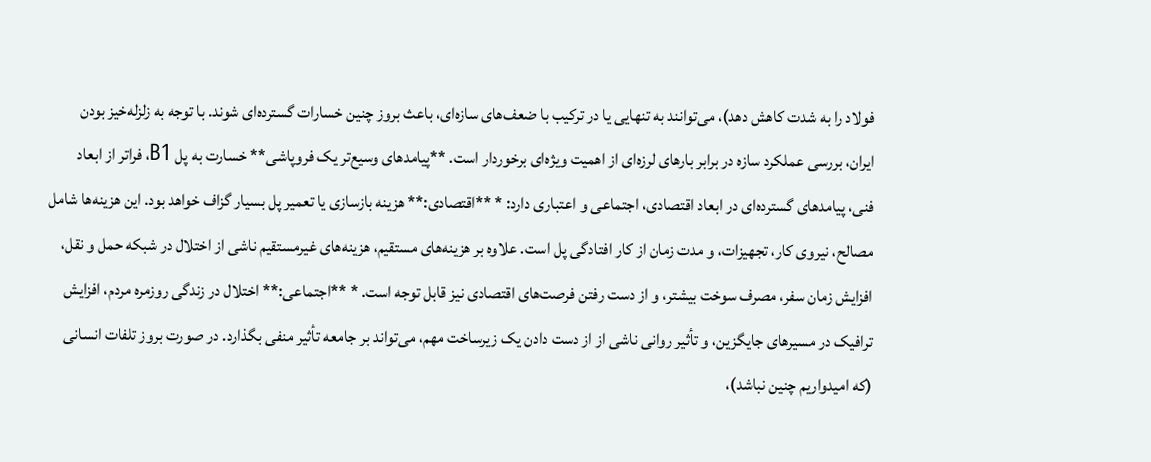فولاد را به شدت کاهش دهد)، می‌توانند به تنهایی یا در ترکیب با ضعف‌های سازه‌ای، باعث بروز چنین خسارات گسترده‌ای شوند. با توجه به زلزله‌خیز بودن ایران، بررسی عملکرد سازه در برابر بارهای لرزه‌ای از اهمیت ویژه‌ای برخوردار است. **پیامدهای وسیع‌تر یک فروپاشی** خسارت به پل B1، فراتر از ابعاد فنی، پیامدهای گسترده‌ای در ابعاد اقتصادی، اجتماعی و اعتباری دارد: * **اقتصادی:** هزینه بازسازی یا تعمیر پل بسیار گزاف خواهد بود. این هزینه‌ها شامل مصالح، نیروی کار، تجهیزات، و مدت زمان از کار افتادگی پل است. علاوه بر هزینه‌های مستقیم، هزینه‌های غیرمستقیم ناشی از اختلال در شبکه حمل و نقل، افزایش زمان سفر، مصرف سوخت بیشتر، و از دست رفتن فرصت‌های اقتصادی نیز قابل توجه است. * **اجتماعی:** اختلال در زندگی روزمره مردم، افزایش ترافیک در مسیرهای جایگزین، و تأثیر روانی ناشی از از دست دادن یک زیرساخت مهم، می‌تواند بر جامعه تأثیر منفی بگذارد. در صورت بروز تلفات انسانی (که امیدواریم چنین نباشد)،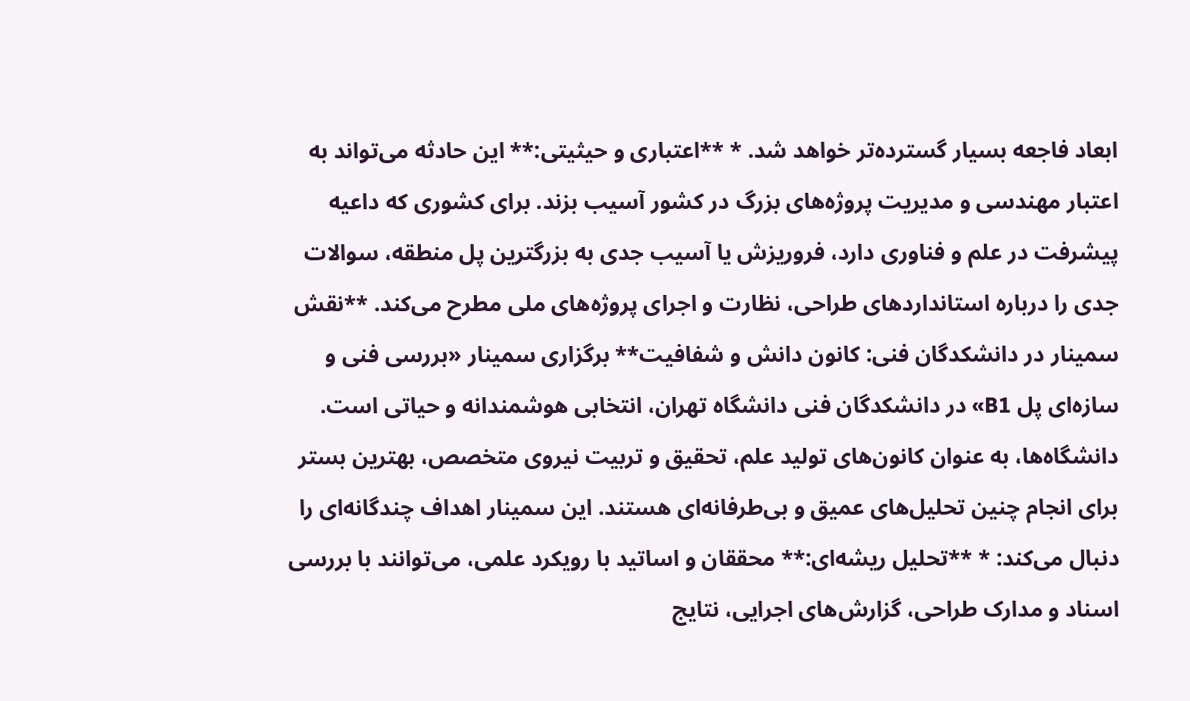ابعاد فاجعه بسیار گسترده‌تر خواهد شد. * **اعتباری و حیثیتی:** این حادثه می‌تواند به اعتبار مهندسی و مدیریت پروژه‌های بزرگ در کشور آسیب بزند. برای کشوری که داعیه پیشرفت در علم و فناوری دارد، فروریزش یا آسیب جدی به بزرگترین پل منطقه، سوالات جدی را درباره استانداردهای طراحی، نظارت و اجرای پروژه‌های ملی مطرح می‌کند. **نقش سمینار در دانشکدگان فنی: کانون دانش و شفافیت** برگزاری سمینار «بررسی فنی و سازه‌ای پل B1» در دانشکدگان فنی دانشگاه تهران، انتخابی هوشمندانه و حیاتی است. دانشگاه‌ها، به عنوان کانون‌های تولید علم، تحقیق و تربیت نیروی متخصص، بهترین بستر برای انجام چنین تحلیل‌های عمیق و بی‌طرفانه‌ای هستند. این سمینار اهداف چندگانه‌ای را دنبال می‌کند: * **تحلیل ریشه‌ای:** محققان و اساتید با رویکرد علمی، می‌توانند با بررسی اسناد و مدارک طراحی، گزارش‌های اجرایی، نتایج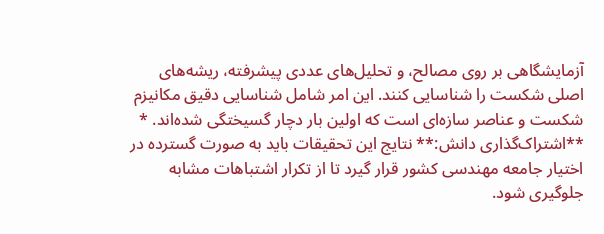آزمایشگاهی بر روی مصالح، و تحلیل‌های عددی پیشرفته، ریشه‌های اصلی شکست را شناسایی کنند. این امر شامل شناسایی دقیق مکانیزم شکست و عناصر سازه‌ای است که اولین بار دچار گسیختگی شده‌اند. * **اشتراک‌گذاری دانش:** نتایج این تحقیقات باید به صورت گسترده در اختیار جامعه مهندسی کشور قرار گیرد تا از تکرار اشتباهات مشابه جلوگیری شود.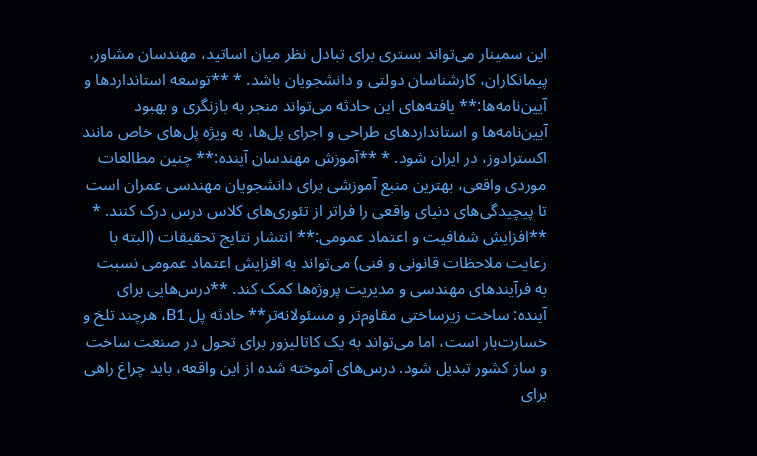این سمینار می‌تواند بستری برای تبادل نظر میان اساتید، مهندسان مشاور، پیمانکاران، کارشناسان دولتی و دانشجویان باشد. * **توسعه استانداردها و آیین‌نامه‌ها:** یافته‌های این حادثه می‌تواند منجر به بازنگری و بهبود آیین‌نامه‌ها و استانداردهای طراحی و اجرای پل‌ها، به ویژه پل‌های خاص مانند اکسترادوز، در ایران شود. * **آموزش مهندسان آینده:** چنین مطالعات موردی واقعی، بهترین منبع آموزشی برای دانشجویان مهندسی عمران است تا پیچیدگی‌های دنیای واقعی را فراتر از تئوری‌های کلاس درس درک کنند. * **افزایش شفافیت و اعتماد عمومی:** انتشار نتایج تحقیقات (البته با رعایت ملاحظات قانونی و فنی) می‌تواند به افزایش اعتماد عمومی نسبت به فرآیندهای مهندسی و مدیریت پروژه‌ها کمک کند. **درس‌هایی برای آینده: ساخت زیرساختی مقاوم‌تر و مسئولانه‌تر** حادثه پل B1، هرچند تلخ و خسارت‌بار است، اما می‌تواند به یک کاتالیزور برای تحول در صنعت ساخت و ساز کشور تبدیل شود. درس‌های آموخته شده از این واقعه، باید چراغ راهی برای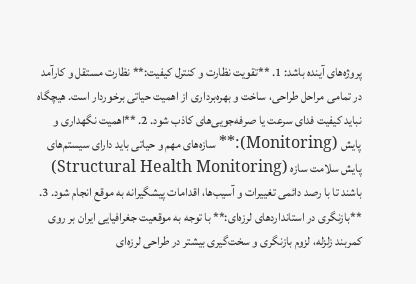پروژه‌های آینده باشد: 1. **تقویت نظارت و کنترل کیفیت:** نظارت مستقل و کارآمد در تمامی مراحل طراحی، ساخت و بهره‌برداری از اهمیت حیاتی برخوردار است. هیچگاه نباید کیفیت فدای سرعت یا صرفه‌جویی‌های کاذب شود. 2. **اهمیت نگهداری و پایش (Monitoring):** سازه‌های مهم و حیاتی باید دارای سیستم‌های پایش سلامت سازه (Structural Health Monitoring) باشند تا با رصد دائمی تغییرات و آسیب‌ها، اقدامات پیشگیرانه به موقع انجام شود. 3. **بازنگری در استانداردهای لرزه‌ای:** با توجه به موقعیت جغرافیایی ایران بر روی کمربند زلزله، لزوم بازنگری و سخت‌گیری بیشتر در طراحی لرزه‌ای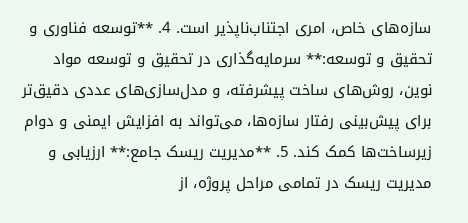سازه‌های خاص، امری اجتناب‌ناپذیر است. 4. **توسعه فناوری و تحقیق و توسعه:** سرمایه‌گذاری در تحقیق و توسعه مواد نوین، روش‌های ساخت پیشرفته، و مدل‌سازی‌های عددی دقیق‌تر برای پیش‌بینی رفتار سازه‌ها، می‌تواند به افزایش ایمنی و دوام زیرساخت‌ها کمک کند. 5. **مدیریت ریسک جامع:** ارزیابی و مدیریت ریسک در تمامی مراحل پروژه، از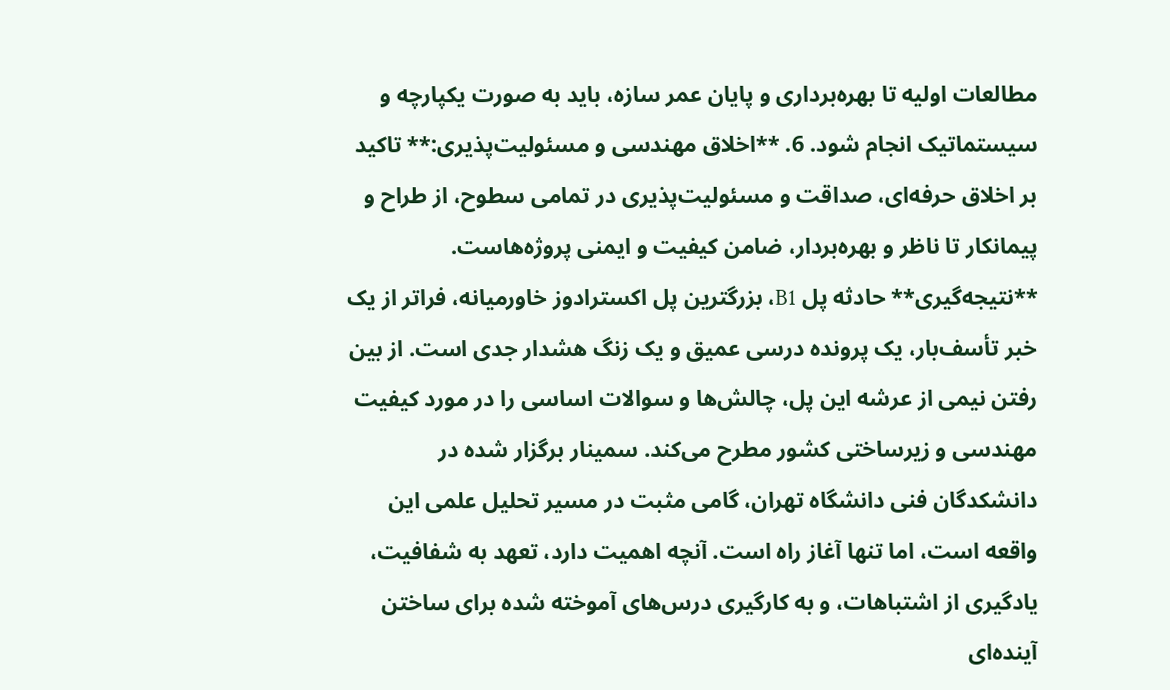مطالعات اولیه تا بهره‌برداری و پایان عمر سازه، باید به صورت یکپارچه و سیستماتیک انجام شود. 6. **اخلاق مهندسی و مسئولیت‌پذیری:** تاکید بر اخلاق حرفه‌ای، صداقت و مسئولیت‌پذیری در تمامی سطوح، از طراح و پیمانکار تا ناظر و بهره‌بردار، ضامن کیفیت و ایمنی پروژه‌هاست. **نتیجه‌گیری** حادثه پل B1، بزرگترین پل اکسترادوز خاورمیانه، فراتر از یک خبر تأسف‌بار، یک پرونده درسی عمیق و یک زنگ هشدار جدی است. از بین رفتن نیمی از عرشه این پل، چالش‌ها و سوالات اساسی را در مورد کیفیت مهندسی و زیرساختی کشور مطرح می‌کند. سمینار برگزار شده در دانشکدگان فنی دانشگاه تهران، گامی مثبت در مسیر تحلیل علمی این واقعه است، اما تنها آغاز راه است. آنچه اهمیت دارد، تعهد به شفافیت، یادگیری از اشتباهات، و به کارگیری درس‌های آموخته شده برای ساختن آینده‌ای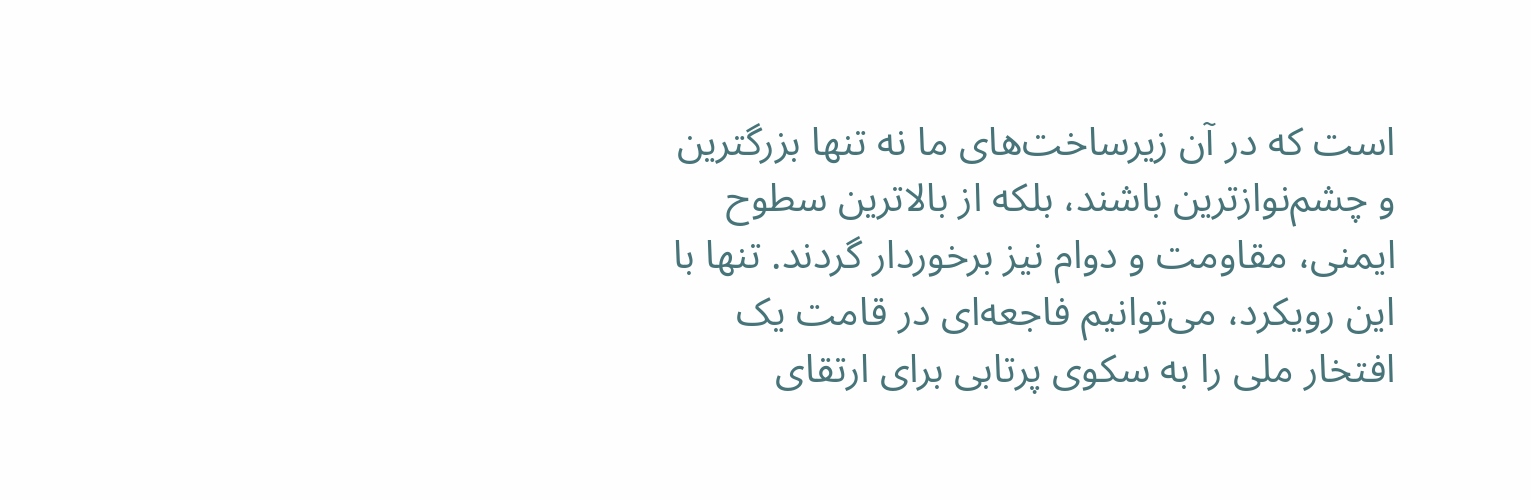است که در آن زیرساخت‌های ما نه تنها بزرگترین و چشم‌نوازترین باشند، بلکه از بالاترین سطوح ایمنی، مقاومت و دوام نیز برخوردار گردند. تنها با این رویکرد، می‌توانیم فاجعه‌ای در قامت یک افتخار ملی را به سکوی پرتابی برای ارتقای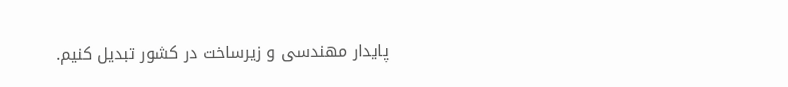پایدار مهندسی و زیرساخت در کشور تبدیل کنیم.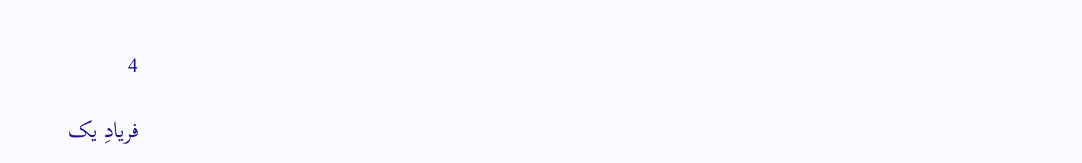4

فریادِ یک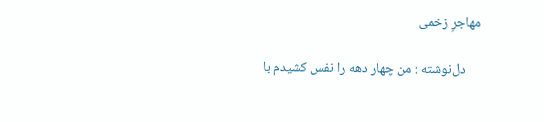مهاجرِ زخمی

     دل‌نوشته : من چهار دهه را نفس کشیدم با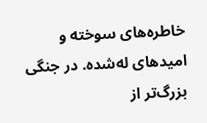خاطره‌های سوخته و امیدهای له‌شده. در جنگی بزرگ‌تر از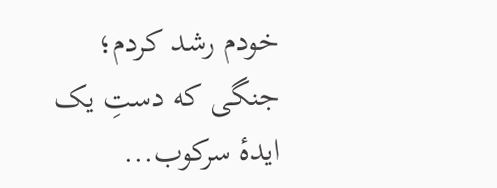خودم رشد کردم؛ جنگی که دستِ یک ایده‌ٔ سرکوب...